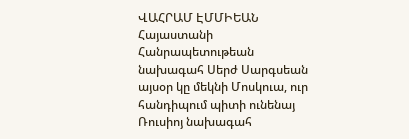ՎԱՀՐԱՄ ԷՄՄԻԵԱՆ
Հայաստանի Հանրապետութեան նախագահ Սերժ Սարգսեան այսօր կը մեկնի Մոսկուա, ուր հանդիպում պիտի ունենայ Ռուսիոյ նախագահ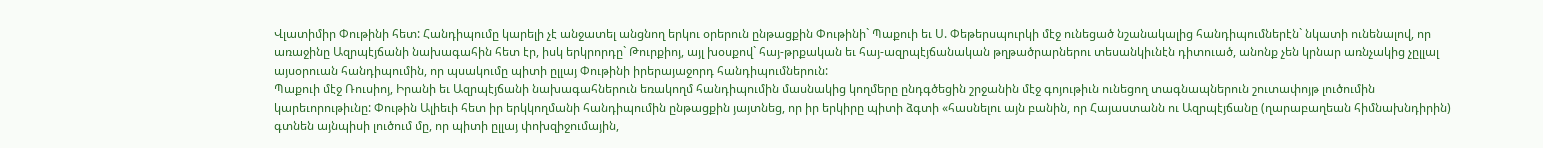Վլատիմիր Փութինի հետ: Հանդիպումը կարելի չէ անջատել անցնող երկու օրերուն ընթացքին Փութինի` Պաքուի եւ Ս. Փեթերսպուրկի մէջ ունեցած նշանակալից հանդիպումներէն` նկատի ունենալով, որ առաջինը Ազրպէյճանի նախագահին հետ էր, իսկ երկրորդը` Թուրքիոյ, այլ խօսքով` հայ-թրքական եւ հայ-ազրպէյճանական թղթածրարներու տեսանկիւնէն դիտուած, անոնք չեն կրնար առնչակից չըլլալ այսօրուան հանդիպումին, որ պսակումը պիտի ըլլայ Փութինի իրերայաջորդ հանդիպումներուն:
Պաքուի մէջ Ռուսիոյ, Իրանի եւ Ազրպէյճանի նախագահներուն եռակողմ հանդիպումին մասնակից կողմերը ընդգծեցին շրջանին մէջ գոյութիւն ունեցող տագնապներուն շուտափոյթ լուծումին կարեւորութիւնը: Փութին Ալիեւի հետ իր երկկողմանի հանդիպումին ընթացքին յայտնեց, որ իր երկիրը պիտի ձգտի «հասնելու այն բանին, որ Հայաստանն ու Ազրպէյճանը (ղարաբաղեան հիմնախնդիրին) գտնեն այնպիսի լուծում մը, որ պիտի ըլլայ փոխզիջումային,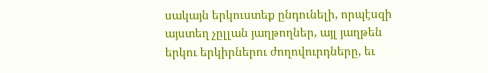սակայն երկուստեք ընդունելի, որպէսզի այստեղ չըլլան յաղթողներ, այլ յաղթեն երկու երկիրներու ժողովուրդները, եւ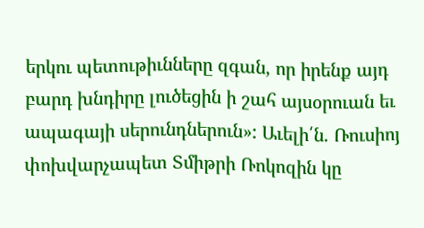երկու պետութիւնները զգան, որ իրենք այդ բարդ խնդիրը լուծեցին ի շահ այսօրուան եւ ապագայի սերունդներուն»: Աւելի՛ն. Ռուսիոյ փոխվարչապետ Տմիթրի Ռոկոզին կը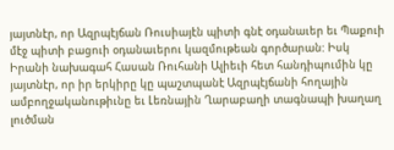յայտնէր, որ Ազրպէյճան Ռուսիայէն պիտի գնէ օդանաւեր եւ Պաքուի մէջ պիտի բացուի օդանաւերու կազմութեան գործարան: Իսկ Իրանի նախագահ Հասան Ռուհանի Ալիեւի հետ հանդիպումին կը յայտնէր, որ իր երկիրը կը պաշտպանէ Ազրպէյճանի հողային ամբողջականութիւնը եւ Լեռնային Ղարաբաղի տագնապի խաղաղ լուծման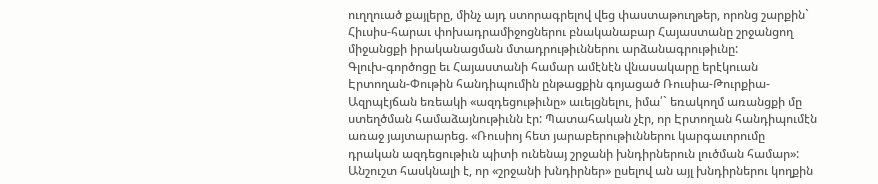ուղղուած քայլերը, մինչ այդ ստորագրելով վեց փաստաթուղթեր, որոնց շարքին` Հիւսիս-հարաւ փոխադրամիջոցներու բնականաբար Հայաստանը շրջանցող միջանցքի իրականացման մտադրութիւններու արձանագրութիւնը:
Գլուխ-գործոցը եւ Հայաստանի համար ամէնէն վնասակարը երէկուան Էրտողան-Փութին հանդիպումին ընթացքին գոյացած Ռուսիա-Թուրքիա-Ազրպէյճան եռեակի «ազդեցութիւնը» աւելցնելու, իմա՛` եռակողմ առանցքի մը ստեղծման համաձայնութիւնն էր: Պատահական չէր, որ Էրտողան հանդիպումէն առաջ յայտարարեց. «Ռուսիոյ հետ յարաբերութիւններու կարգաւորումը դրական ազդեցութիւն պիտի ունենայ շրջանի խնդիրներուն լուծման համար»: Անշուշտ հասկնալի է, որ «շրջանի խնդիրներ» ըսելով ան այլ խնդիրներու կողքին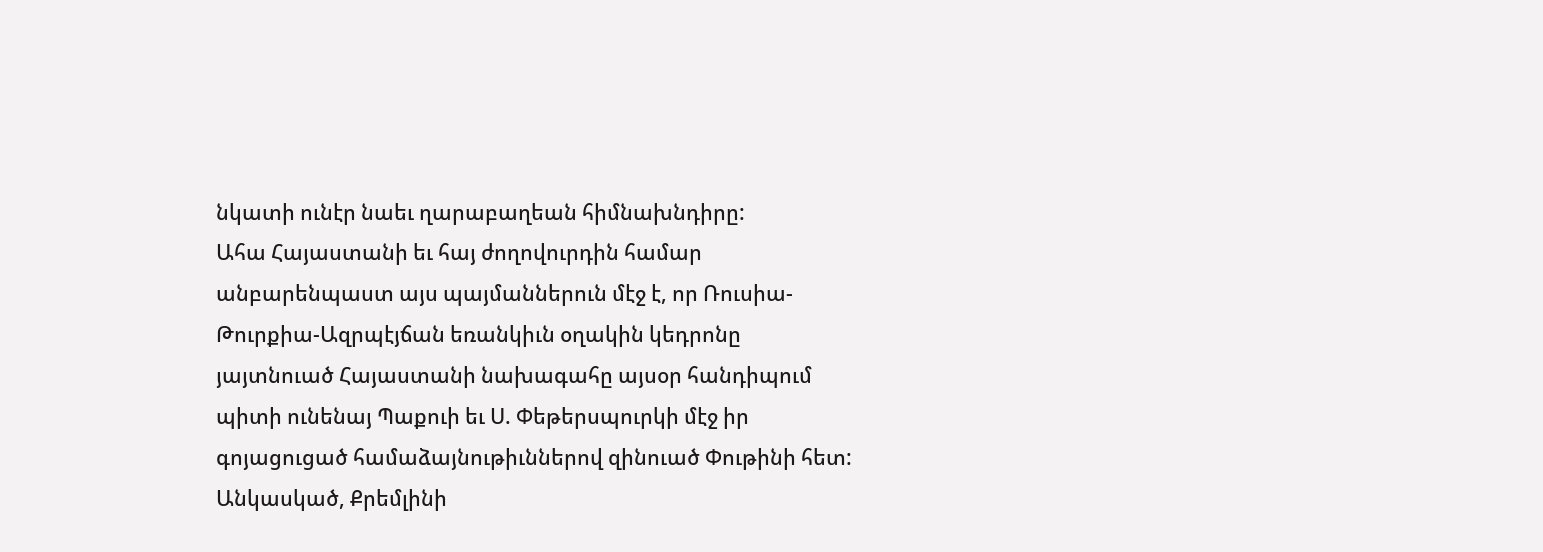նկատի ունէր նաեւ ղարաբաղեան հիմնախնդիրը:
Ահա Հայաստանի եւ հայ ժողովուրդին համար անբարենպաստ այս պայմաններուն մէջ է, որ Ռուսիա-Թուրքիա-Ազրպէյճան եռանկիւն օղակին կեդրոնը յայտնուած Հայաստանի նախագահը այսօր հանդիպում պիտի ունենայ Պաքուի եւ Ս. Փեթերսպուրկի մէջ իր գոյացուցած համաձայնութիւններով զինուած Փութինի հետ:
Անկասկած, Քրեմլինի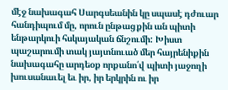մէջ նախագահ Սարգսեանին կը սպասէ դժուար հանդիպում մը, որուն ընթացքին ան պիտի ենթարկուի հսկայական ճնշումի: Խիստ պաշարումի տակ յայտնուած մեր հայրենիքին նախագահը արդեօք որքանո՛վ պիտի յաջողի խուսանաւել եւ իր, իր երկրին ու իր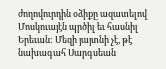ժողովուրդին օձիքը ազատելով Մոսկուայէն պրծիլ եւ հասնիլ Երեւան: Մեզի յայտնի չէ, թէ նախագահ Սարգսեան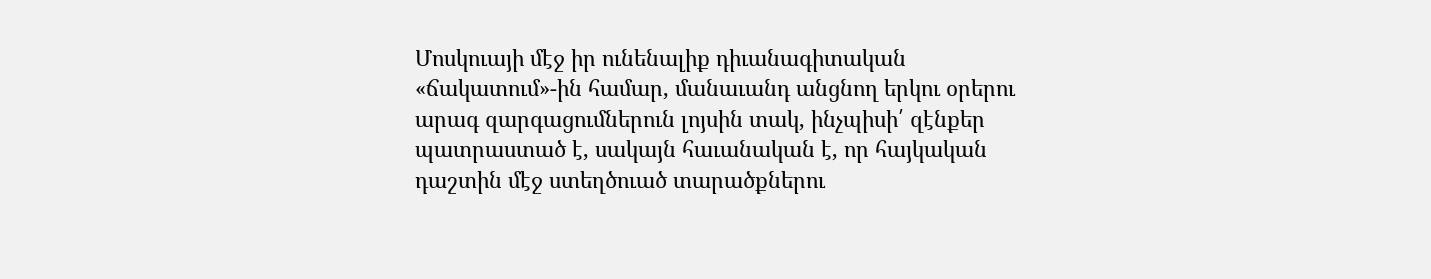Մոսկուայի մէջ իր ունենալիք դիւանագիտական «ճակատում»-ին համար, մանաւանդ անցնող երկու օրերու արագ զարգացումներուն լոյսին տակ, ինչպիսի՛ զէնքեր պատրաստած է, սակայն հաւանական է, որ հայկական դաշտին մէջ ստեղծուած տարածքներու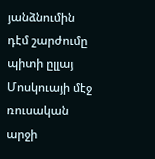յանձնումին դէմ շարժումը պիտի ըլլայ Մոսկուայի մէջ ռուսական արջի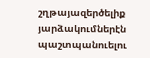շղթայազերծելիք յարձակումներէն պաշտպանուելու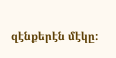զէնքերէն մէկը: